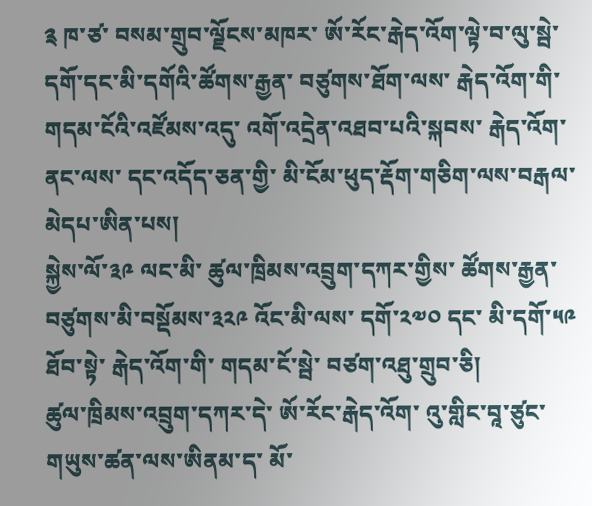༉ ཁ་ཙ་ བསམ་གྲུབ་ལྗོངས་མཁར་ ཨོ་རོང་རྒེད་འོག་ལྟེ་བ་ལུ་སྦེ་ དགོ་དང་མི་དགོའི་ཚོགས་རྒྱན་ བཙུགས་ཐོག་ལས་ རྒེད་འོག་གི་ གདམ་ངོའི་འཛོམས་འདུ་ འགོ་འདྲེན་འཐབ་པའི་སྐབས་ རྒེད་འོག་ནང་ལས་ དང་འདོད་ཅན་གྱི་ མི་ངོམ་ཕུད་རྡོག་གཅིག་ལས་བརྒལ་ མེདཔ་ཨིན་པས།
སྐྱེས་ལོ་༣༩ ལང་མི་ ཚུལ་ཁྲིམས་འབྲུག་དཀར་གྱིས་ ཚོགས་རྒྱན་བཙུགས་མི་བསྡོམས་༣༢༩ འོང་མི་ལས་ དགོ་༢༧༠ དང་ མི་དགོ་༥༩ ཐོབ་སྟེ་ རྒེད་འོག་གི་ གདམ་ངོ་སྦེ་ བཙག་འཐུ་གྲུབ་ཅི།
ཚུལ་ཁྲིམས་འབྲུག་དཀར་དེ་ ཨོ་རོང་རྒེད་འོག་ འུ་གླིང་བཱ་ཙུང་གཡུས་ཚན་ལས་ཨིནམ་ད་ མོ་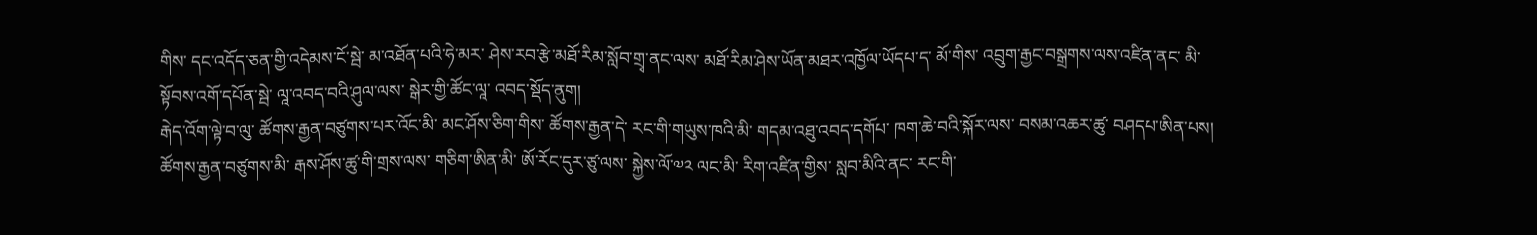གིས་ དང་འདོད་ཅན་གྱི་འདེམས་ངོ་སྦེ་ མ་འཐོན་པའི་ཧེ་མར་ ཤེས་རབ་རྩེ་མཐོ་རིམ་སློབ་གྲྭ་ནང་ལས་ མཐོ་རིམ་ཤེས་ཡོན་མཐར་འཁྱོལ་ཡོདཔ་ད་ མོ་གིས་ འབྲུག་རྒྱང་བསྒྲགས་ལས་འཛིན་ནང་ མི་སྟོབས་འགོ་དཔོན་སྦེ་ ལཱ་འབད་བའི་ཤུལ་ལས་ སྒེར་གྱི་ཚོང་ལཱ་ འབད་སྡོད་ནུག།
རྒེད་འོག་ལྟེ་བ་ལུ་ ཚོགས་རྒྱན་བཙུགས་པར་འོང་མི་ མང་ཤོས་ཅིག་གིས་ ཚོགས་རྒྱན་དེ་ རང་གི་གཡུས་ཁའི་མི་ གདམ་འཐུ་འབད་དགོཔ་ ཁག་ཆེ་བའི་སྐོར་ལས་ བསམ་འཆར་ཚུ་ བཤདཔ་ཨིན་པས།
ཚོགས་རྒྱན་བཙུགས་མི་ རྒས་ཤོས་ཚུ་གི་གྲས་ལས་ གཅིག་ཨིན་མི་ ཨོ་རོང་དུར་ཙུ་ལས་ སྐྱེས་ལོ་༧༢ ལང་མི་ རིག་འཛིན་གྱིས་ སླབ་མིའི་ནང་ རང་གི་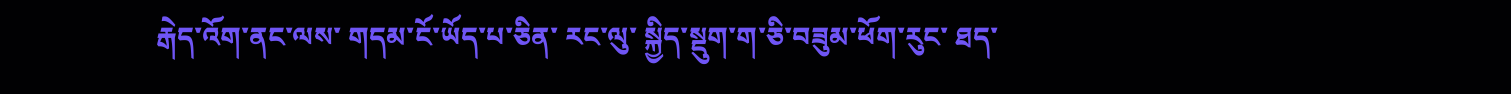རྒེད་འོག་ནང་ལས་ གདམ་ངོ་ཡོད་པ་ཅིན་ རང་ལུ་ སྐྱིད་སྡུག་ག་ཅི་བཟུམ་ཕོག་རུང་ ཐད་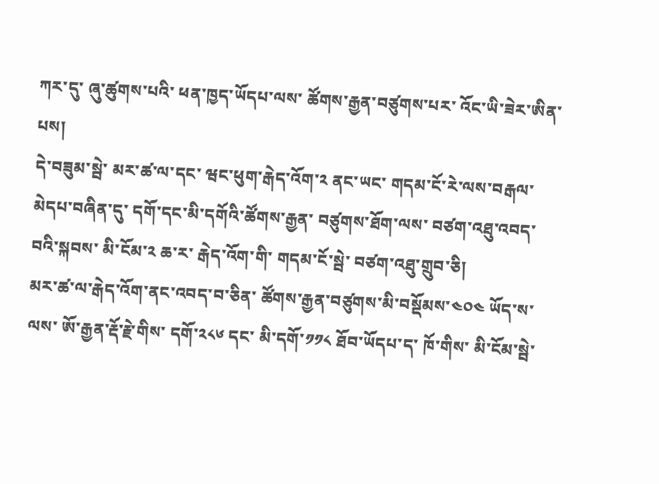ཀར་དུ་ ཞུ་ཚུགས་པའི་ ཕན་ཁྱད་ཡོདཔ་ལས་ ཚོགས་རྒྱན་བཙུགས་པར་ འོང་ཡི་ཟེར་ཨིན་པས།
དེ་བཟུམ་སྦེ་ མར་ཚ་ལ་དང་ ཝང་ཕུག་རྒེད་འོག་༢ ནང་ཡང་ གདམ་ངོ་རེ་ལས་བརྒལ་མེདཔ་བཞིན་དུ་ དགོ་དང་མི་དགོའི་ཚོགས་རྒྱན་ བཙུགས་ཐོག་ལས་ བཙག་འཐུ་འབད་བའི་སྐབས་ མི་ངོམ་༢ ཆ་ར་ རྒེད་འོག་གི་ གདམ་ངོ་སྦེ་ བཙག་འཐུ་གྲུབ་ཅི།
མར་ཚ་ལ་རྒེད་འོག་ནང་འབད་བ་ཅིན་ ཚོགས་རྒྱན་བཙུགས་མི་བསྡོམས་༤༠༤ ཡོད་ས་ལས་ ཨོ་རྒྱན་རྡོ་རྗེ་གིས་ དགོ་༢༨༦ དང་ མི་དགོ་༡༡༨ ཐོབ་ཡོདཔ་ད་ ཁོ་གིས་ མི་ངོམ་སྦེ་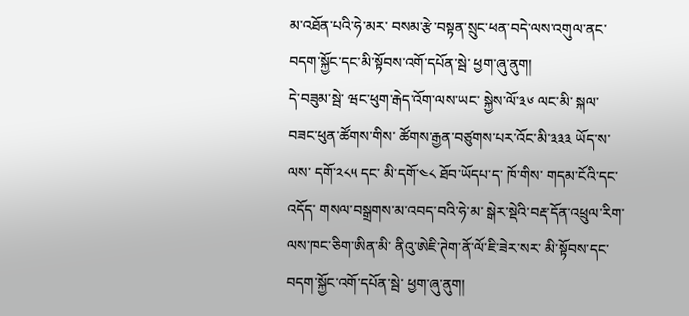མ་འཐོན་པའི་ཧེ་མར་ བསམ་རྩེ་བསྟན་སྲུང་ཕན་བདེ་ལས་འགུལ་ནང་ བདག་སྐྱོང་དང་མི་སྟོབས་འགོ་དཔོན་སྦེ་ ཕྱག་ཞུ་ནུག།
དེ་བཟུམ་སྦེ་ ཝང་ཕུག་རྒེད་འོག་ལས་ཡང་ སྐྱེས་ལོ་༣༦ ལང་མི་ སྐལ་བཟང་ཕུན་ཚོགས་གིས་ ཚོགས་རྒྱན་བཙུགས་པར་འོང་མི་༣༣༣ ཡོད་ས་ལས་ དགོ་༢༨༥ དང་ མི་དགོ་༤༨ ཐོབ་ཡོདཔ་ད་ ཁོ་གིས་ གདམ་ངོའི་དང་འདོད་ གསལ་བསྒྲགས་མ་འབད་བའི་ཧེ་མ་ སྒེར་སྡེའི་བརྡ་དོན་འཕྲུལ་རིག་ལས་ཁང་ཅིག་ཨིན་མི་ ནིའུ་ཨེཇི་ཊེག་ནོ་ལོ་ཇི་ཟེར་སར་ མི་སྟོབས་དང་བདག་སྐྱོང་འགོ་དཔོན་སྦེ་ ཕྱག་ཞུ་ནུག།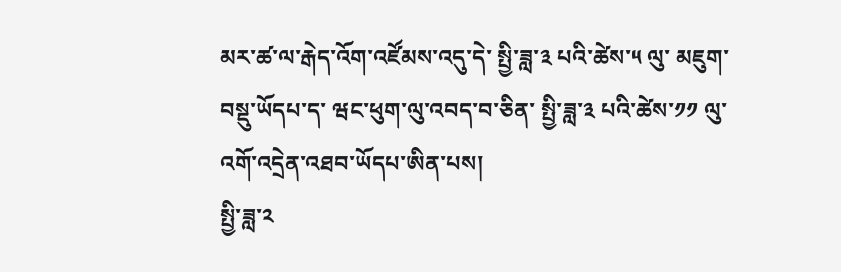མར་ཚ་ལ་རྒེད་འོག་འཛོམས་འདུ་དེ་ སྤྱི་ཟླ་༣ པའི་ཚེས་༥ ལུ་ མཇུག་བསྡུ་ཡོདཔ་ད་ ཝང་ཕུག་ལུ་འབད་བ་ཅིན་ སྤྱི་ཟླ་༣ པའི་ཚེས་༡༡ ལུ་ འགོ་འདྲེན་འཐབ་ཡོདཔ་ཨིན་པས།
སྤྱི་ཟླ་༢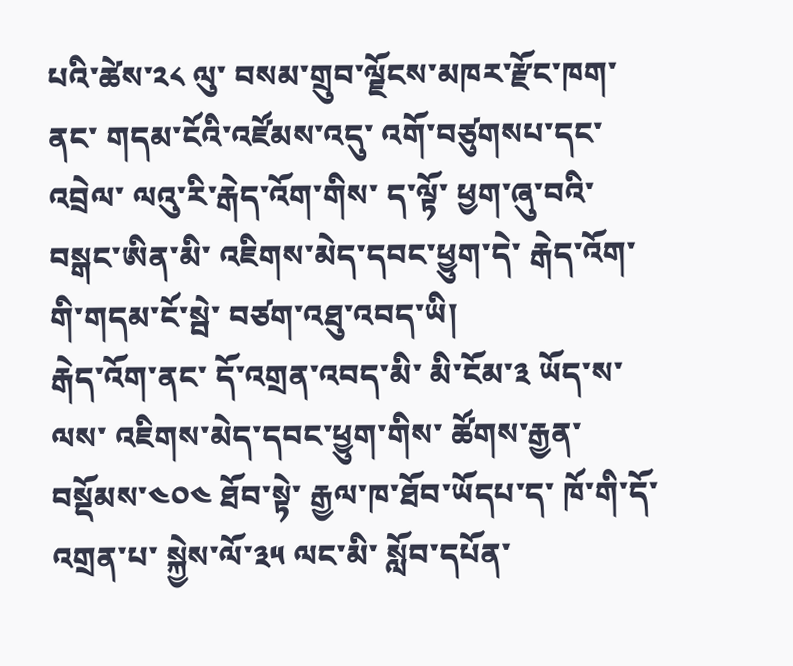པའི་ཚེས་༢༨ ལུ་ བསམ་གྲུབ་ལྗོངས་མཁར་རྫོང་ཁག་ནང་ གདམ་ངོའི་འཛོམས་འདུ་ འགོ་བཙུགསཔ་དང་འབྲེལ་ ལའུ་རི་རྒེད་འོག་གིས་ ད་ལྟོ་ ཕྱག་ཞུ་བའི་བསྒང་ཨིན་མི་ འཇིགས་མེད་དབང་ཕྱུག་དེ་ རྒེད་འོག་གི་གདམ་ངོ་སྦེ་ བཙག་འཐུ་འབད་ཡི།
རྒེད་འོག་ནང་ དོ་འགྲན་འབད་མི་ མི་ངོམ་༣ ཡོད་ས་ལས་ འཇིགས་མེད་དབང་ཕྱུག་གིས་ ཚོགས་རྒྱན་བསྡོམས་༤༠༤ ཐོབ་སྟེ་ རྒྱལ་ཁ་ཐོབ་ཡོདཔ་ད་ ཁོ་གི་དོ་འགྲན་པ་ སྐྱེས་ལོ་༣༥ ལང་མི་ སློབ་དཔོན་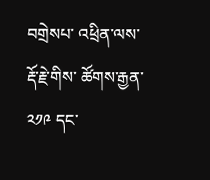བགྲེསཔ་ འཕྲིན་ལས་རྡོ་རྗེ་གིས་ ཚོགས་རྒྱན་༢༡༩ དང་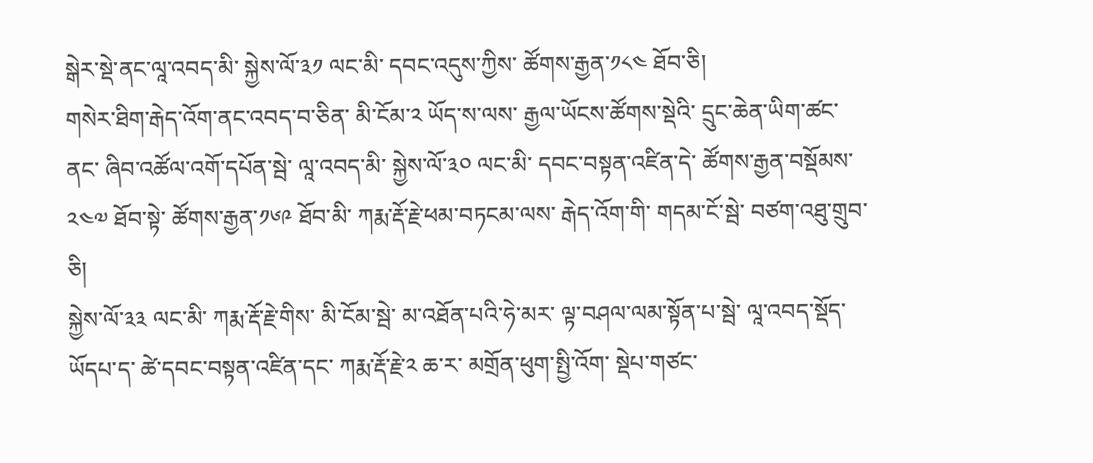སྒེར་སྡེ་ནང་ལཱ་འབད་མི་ སྐྱེས་ལོ་༣༡ ལང་མི་ དབང་འདུས་ཀྱིས་ ཚོགས་རྒྱན་༡༨༤ ཐོབ་ཅི།
གསེར་ཐིག་རྒེད་འོག་ནང་འབད་བ་ཅིན་ མི་ངོམ་༢ ཡོད་ས་ལས་ རྒྱལ་ཡོངས་ཚོགས་སྡེའི་ དྲུང་ཆེན་ཡིག་ཚང་ནང་ ཞིབ་འཚོལ་འགོ་དཔོན་སྦེ་ ལཱ་འབད་མི་ སྐྱེས་ལོ་༣༠ ལང་མི་ དབང་བསྟན་འཛིན་དེ་ ཚོགས་རྒྱན་བསྡོམས་༢༤༧ ཐོབ་སྟེ་ ཚོགས་རྒྱན་༡༦༩ ཐོབ་མི་ ཀརྨ་རྡོ་རྗེ་ཕམ་བཏངམ་ལས་ རྒེད་འོག་གི་ གདམ་ངོ་སྦེ་ བཙག་འཐུ་གྲུབ་ཅི།
སྐྱེས་ལོ་༣༣ ལང་མི་ ཀརྨ་རྡོ་རྗེ་གིས་ མི་ངོམ་སྦེ་ མ་འཐོན་པའི་ཧེ་མར་ ལྟ་བཤལ་ལམ་སྟོན་པ་སྦེ་ ལཱ་འབད་སྡོད་ཡོདཔ་ད་ ཚེ་དབང་བསྟན་འཛིན་དང་ ཀརྨ་རྡོ་རྗེ་༢ ཆ་ར་ མགྲོན་ཕུག་སྤྱི་འོག་ སྡེཔ་གཙང་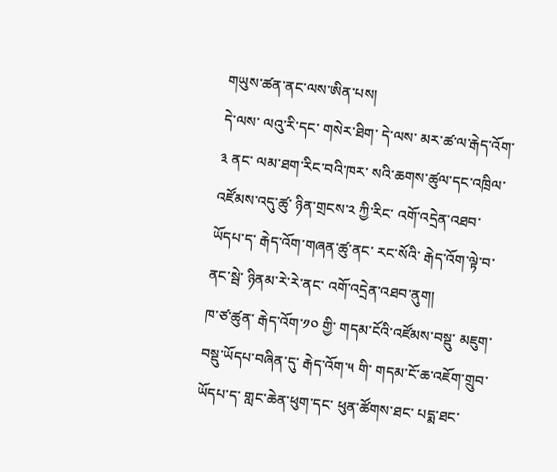གཡུས་ཚན་ནང་ལས་ཨིན་པས།
དེ་ལས་ ལའུ་རི་དང་ གསེར་ཐིག་ དེ་ལས་ མར་ཚ་ལ་རྒེད་འོག་༣ ནང་ ལམ་ཐག་རིང་བའི་ཁར་ སའི་ཆགས་ཚུལ་དང་འཁྲིལ་ འཛོམས་འདུ་ཚུ་ ཉིན་གྲངས་༢ ཀྱི་རིང་ འགོ་འདྲེན་འཐབ་ཡོདཔ་ད་ རྒེད་འོག་གཞན་ཚུ་ནང་ རང་སོའི་ རྒེད་འོག་ལྟེ་བ་ནང་སྦེ་ ཉིནམ་རེ་རེ་ནང་ འགོ་འདྲེན་འཐབ་ནུག།
ཁ་ཙ་ཚུན་ རྒེད་འོག་༡༠ གྱི་ གདམ་ངོའི་འཛོམས་བསྡུ་ མཇུག་བསྡུ་ཡོདཔ་བཞིན་དུ་ རྒེད་འོག་༥ གི་ གདམ་ངོ་ཆ་འཇོག་གྲུབ་ཡོདཔ་ད་ གླང་ཆེན་ཕུག་དང་ ཕུན་ཚོགས་ཐང་ པདྨ་ཐང་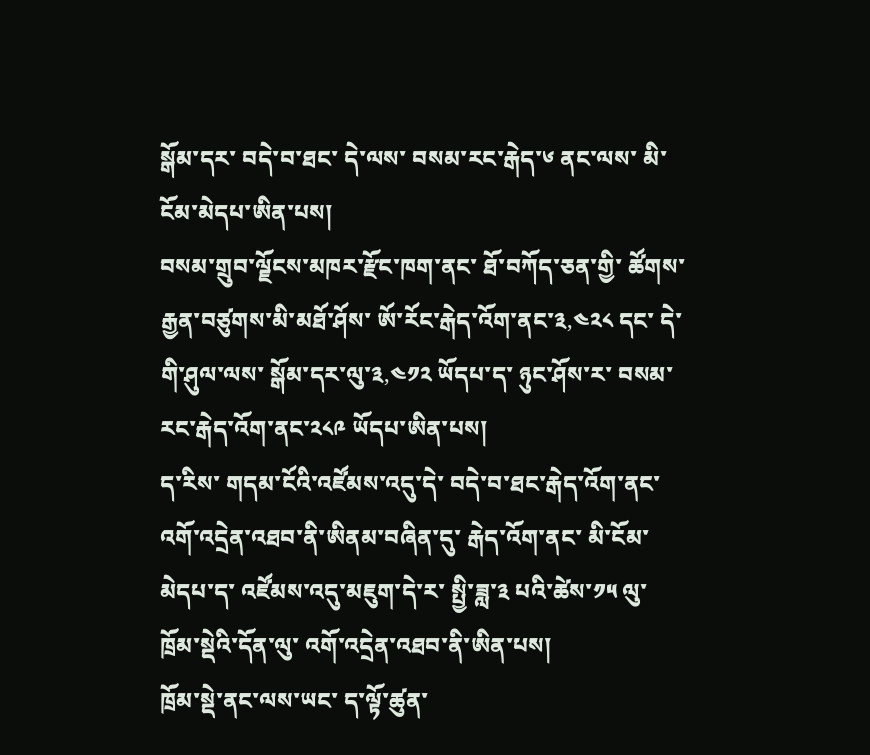སྒོམ་དར་ བདེ་བ་ཐང་ དེ་ལས་ བསམ་རང་རྒེད་༦ ནང་ལས་ མི་ངོམ་མེདཔ་ཨིན་པས།
བསམ་གྲུབ་ལྗོངས་མཁར་རྫོང་ཁག་ནང་ ཐོ་བཀོད་ཅན་གྱི་ ཚོགས་རྒྱན་བཙུགས་མི་མཐོ་ཤོས་ ཨོ་རོང་རྒེད་འོག་ནང་༣,༤༢༨ དང་ དེ་གི་ཤུལ་ལས་ སྒོམ་དར་ལུ་༣,༤༡༢ ཡོདཔ་ད་ ཉུང་ཤོས་ར་ བསམ་རང་རྒེད་འོག་ནང་༢༨༩ ཡོདཔ་ཨིན་པས།
ད་རིས་ གདམ་ངོའི་འཛོམས་འདུ་དེ་ བདེ་བ་ཐང་རྒེད་འོག་ནང་ འགོ་འདྲེན་འཐབ་ནི་ཨིནམ་བཞིན་དུ་ རྒེད་འོག་ནང་ མི་ངོམ་མེདཔ་ད་ འཛོམས་འདུ་མཇུག་དེ་ར་ སྤྱི་ཟླ་༣ པའི་ཚེས་༡༥ ལུ་ ཁྲོམ་སྡེའི་དོན་ལུ་ འགོ་འདྲེན་འཐབ་ནི་ཨིན་པས།
ཁྲོམ་སྡེ་ནང་ལས་ཡང་ ད་ལྟོ་ཚུན་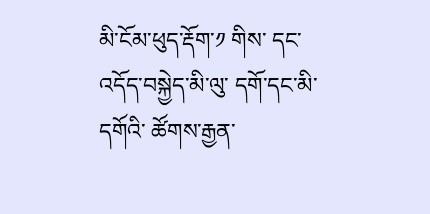མི་ངོམ་ཕུད་རྡོག་༡ གིས་ དང་འདོད་བསྐྱེད་མི་ལུ་ དགོ་དང་མི་དགོའི་ ཚོགས་རྒྱན་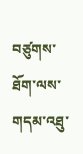བཙུགས་ཐོག་ལས་ གདམ་འཐུ་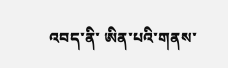འབད་ནི་ ཨིན་པའི་གནས་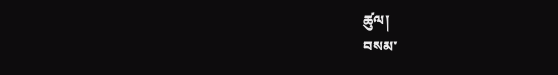ཚུལ།
བསམ་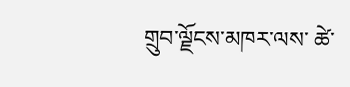གྲུབ་ལྗོངས་མཁར་ལས་ ཚེ་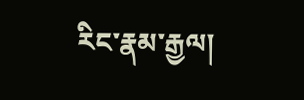རིང་རྣམ་རྒྱལ།